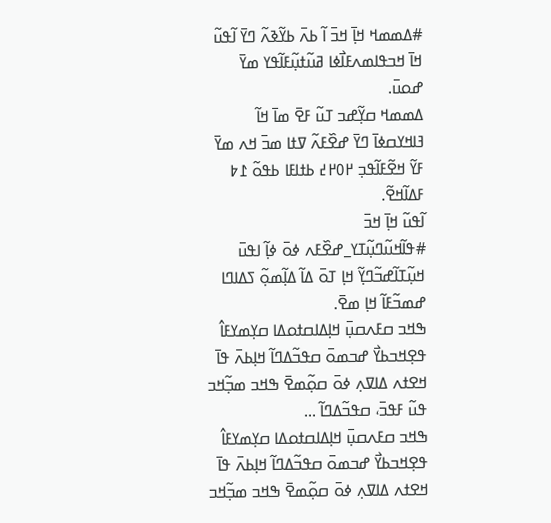#ߡߘߘߞ ߞߊ߲߫ ߞߏ߫ ߊ߬ ߕߍ߫ ߕߌ߬ߢߍ߬ ߣߌ߫ ߊ߬ߟߎ߬ ߞߊ߫ ߞߏߟߊߘߍߓߊ߯ߦߊ ߥߎ߬ߙߎ߲߬ߓߊ߬ߟߌ ߘߌ߫ ߝߋߎ߫.
ߡߘߘߞ ߛߌ߲߬ߝߏ ߠߎ߬ ߓߐ߫ ߘߊ߫ ߞߊ߬ ߔߊߞߌߛߦߊ߫ ߣߌ߫ ߝߐ߰ߓߍ߬ ߜߙߊ ߘߏ߫ ߞߍ ߘߌ߫ ߓߌ߬ ߞߐ߬ߓߊ߬ߟߏ߲ ߂߀߂߄ ߕߙߊߓߊ ߕߟߋ߬ ߁߈ ߓߡߊ߬ߞߐ߬.
ߊ߬ߟߎ߬ ߞߊ߲߫ ߞߏ߫
#ߟߊ߬ߞߎ߬ߣߎ߲߬ߠߌ_ߝߐ߰ߓߍ ߦߋ߫ ߦߊ߲߬ ߊߟߎ߫ ߞߎ߲߬ߠߊ߬ߝߏ߬ߣߌ߲߬ ߞߊ߲ ߠߋ߫ ߡߊ߬ ߡߊ߲߬ߘߋ߲߬ ߖߡߊߣߊ ߝߘߏ߬ߓߊ߬ ߞߊ߲ ߘߐ߫.
ߒߞߏ ߛߓߍߛߎ߲߫ ߞߊ߲ߡߊߛߙߋߡߊ ߛߌ߲ߘߌߓߊ߮ ߟߐ߲ߞߏߕߌ߯ ߝߏߘߋ߫ ߛߟߏ߬ߡߣߊ߬ ߞߊ߲ߕߍ߫ ߟߊ߫ ߞߐߙߍ ߡߊߜߍ߲ ߦߋ߫ ߛߋ߲߬ߘߐ߫ ߒߞߏ ߘߏ߲߬ߞߏ ߟߎ߬ ߓߟߏ߫، ߛߟߏ߬ߡߣߊ߬ ...
ߒߞߏ ߛߓߍߛߎ߲߫ ߞߊ߲ߡߊߛߙߋߡߊ ߛߌ߲ߘߌߓߊ߮ ߟߐ߲ߞߏߕߌ߯ ߝߏߘߋ߫ ߛߟߏ߬ߡߣߊ߬ ߞߊ߲ߕߍ߫ ߟߊ߫ ߞߐߙߍ ߡߊߜߍ߲ ߦߋ߫ ߛߋ߲߬ߘߐ߫ ߒߞߏ ߘߏ߲߬ߞߏ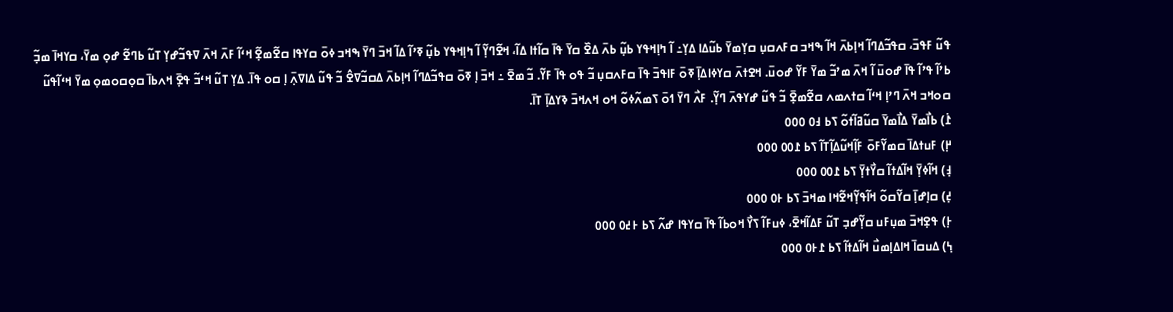ߟߎ߬ ߓߟߏ߫، ߛߟߏ߬ߡߣߊ߬ ߞߊ߲ߕߍ߫ ߞߊ߬ ߒߞߏ ߛߓߍߛߎ߲ ߛߌ߲ߘߌ߫ ߕߎ߬ߡߊ ߡߌ߲߸ ߊ߬ ߤߊ߲ߞߟߌ ߕߎ߲߬ ߕߍ߫ ߡߐ߰ ߛߌ߫ ߟߊ߫ ߛߊ߬ߙߊ ߡߊ߬، ߞߐ߬ߣߌ߲߬ ߊ߬ ߤߊ߲ߞߟߌ ߕߎ߲߬ ߧߴߊ߬ ߡߊ߬ ߞߏ߫ ߣߌ߫ ߒߞߏ ߦߋ߫ ߛߌߟߊ ߛߐ߬ߘߐ߲߬ ߞߵߊ߬ ߓߍ߫ ߞߍ߫ ߜߟߏ߬ߝߌ߲ ߠߎ߬ ߕߣߐ߬ ߝߋ߲ ߘߌ߫، ߛߌߞߊ߫ ߘߏ߲߬ ߕߴߊ߬ ߟߴߊ߬ ߟߊ߫ ߝߋߎ߫ ߊ߬ ߞߍ߫ ߘߴߏ߬ ߘߌ߫ ߓߌ߬ ߝߋߎ߫. ߞߐߙߍ߫ ߛߌߦߊߡߊ߲߫ ߧߋ߫ ߓߊߟߏ߫ ߟߊ߫ ߛߓߍߛߎ߲ ߏ߬ ߟߋ ߟߊ߫ ߓߌ߬. ߏ߬ ߘߐ߫ ߸ ߞߏ߫ ߊ߲ ߧߋ߫ ߛߟߏ߬ߡߣߊ߬ ߞߊ߲ߕߍ߫ ߡߛߏ߬ߜߐ߮ ߏ߬ ߟߎ߬ ߡߊߜߍ߲߫ ߊ߲ ߛߋ ߟߊ߫. ߡߌ߲ ߠߎ߬ ߞߵߏ߬ ߟߐ߲߫ ߞߍߕߊ߫ ߛߋ߲ߛߋߘߋ߲ ߘߌ߫ ߞߵߊ߬ߟߎ߬ ߛߋߞߏ ߞߍ߫ ߣߴߊ߲ ߞߵߊ߬ ߛߙߍߘߍ ߛߐ߬ߘߐ߲߫ ߏ߬ ߟߎ߬ ߝߌߟߍ߫ ߣߌ߲߬. ߓߍ߯ ߣߌ߫ ߗߋ߫ ߖߘߍ߬ߦߋ߬ ߞߋ ߞߍߞߏ߫ ߢߌߡߊ߲߫ ߠߊ߫.
߁߭) ߕߊ߯ߘߌ߫ ߡߊ߯ߘߌ߫ ߛߎ߬ߥߊ߬ߙߋ߬ ߖߕ ߃߀ ߀߀߀
߂߲) ߓߎߙߡߊ߫ ߛߘߌ߬ߓߋ߫ ߓߊ߲߬ߞߎ߬ߡߊ߲߬ߠߊ߬ ߖߕ ߁߀߀ ߀߀߀
߃߲) ߞߊ߬ߦߌ߲߫ ߞߊ߬ߡߙߊ߬ ߛߌ߯ߙߌ߲߫ ߖߕ ߁߀߀ ߀߀߀
߄߲) ߛߊ߲ߝߊ߲߫ ߛߌ߬ߛߋ߬ ߞߊ߬ߟߌ߲߬ߞߐ߬ߞߊ ߘߞߏ߫ ߖߕ ߅߀ ߀߀߀
߅߲) ߟߐ߲ߞߏ߫ ߘߎ߲ߓߎ ߛߌ߲߬ߝߏ߲ ߠߎ߬ ߓߡߊ߬ߞߐ߫، ߦߎߓߊ߬ ߖߌ߯ ߞߋߕߊ߬ ߟߊ߫ ߛߌߟߊ ߝߍ߬ ߖߕ ߅߄߀ ߀߀߀
߆߲) ߡߎߛߊ߫ ߞߊߡߊ߲ߘߎ߯ ߞߊ߬ߡߙߊ߬ ߖߕ ߁߅߀ ߀߀߀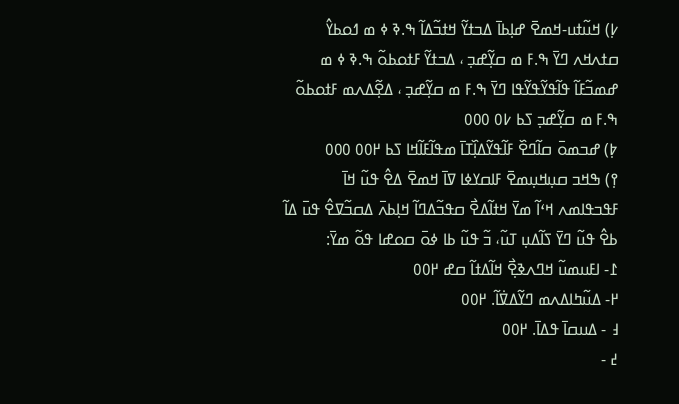߇߲) ߞߎ߬ߙߎ-ߞߘߐ߫ ߝߊ߲ߕߊ߫ ߡߏߙߌ߬ ߞߙߏ߬ߡߊ߬ ߒ.ߢ ߦ ߘ ߗߋߕߌ߮ ߛߙߍߞߍ ߣߌ߫ ߒ.ߓ ߘ ߛߌ߲߬ߝߏ߲ ، ߡߏߙߌ߬ ߓߙߋߕߋ߬ ߒ.ߢ ߦ ߘ ߝߘߏ߬ߓߊ߬ ߟߊ߬ߟߌ߬ߟߌ߬ߟߊ ߣߌ߫ ߒ.ߓ ߘ ߛߌ߲߬ߝߏ߲ ، ߡߐ߲߬ߡߍߘ ߓߙߋߕߋ߬ ߒ.ߓ ߘ ߛߌ߲߬ߝߏ߲ ߖߕ ߇߀ ߀߀߀
߈߲) ߝߏߘߋ߫ ߛߊ߬ߣߐ߰ ߓߊ߬ߟߌ߬ߡߊ߲߰ߠߊ߫ ߘߟߊ߬ߓߊ߬ߞߊ ߖߕ ߂߀߀ ߀߀߀
߉߲) ߒߞߏ ߛߎ߲ߞߎ߲ߘߐ߫ ߓߊߛߌߦߊ ߜߊ߫ ߞߘߐ߫ ߡߐ߮ ߟߎ߬ ߞߊ߫ ߓߟߏߟߊߘߍ ߞߵߊ߬ ߘߌ߫ ߞߙߊ߬ߡߐ߯ ߛߟߏ߬ߡߣߊ߬ ߞߊ߲ߕߍ߫ ߡߛߏ߬ߜߐ߮ ߟߎ߫ ߡߊ߬
ߕߐ߮ ߟߎ߬ ߣߌ߫ ߖߊ߬ߡߎ߲ ߠߎ߬، ߏ߬ ߟߎ߬ ߕߊ ߦߋ߫ ߛߋߝߊ ߟߋ߬ ߘߌ߫:
߁- ߊߓߎߘߎ߬ ߞߣߍߢߐ߲߯ ߞߊ߬ߡߙߊ߬ ߛߝ ߂߀߀
߂- ߡߎ߬ߤߊߡߍߘ ߣߌ߬ߡߜ߭ߊ߬. ߂߀߀
߃ - ߡߎߛߊ߫ ߟߡߊ߫. ߂߀߀
߄ -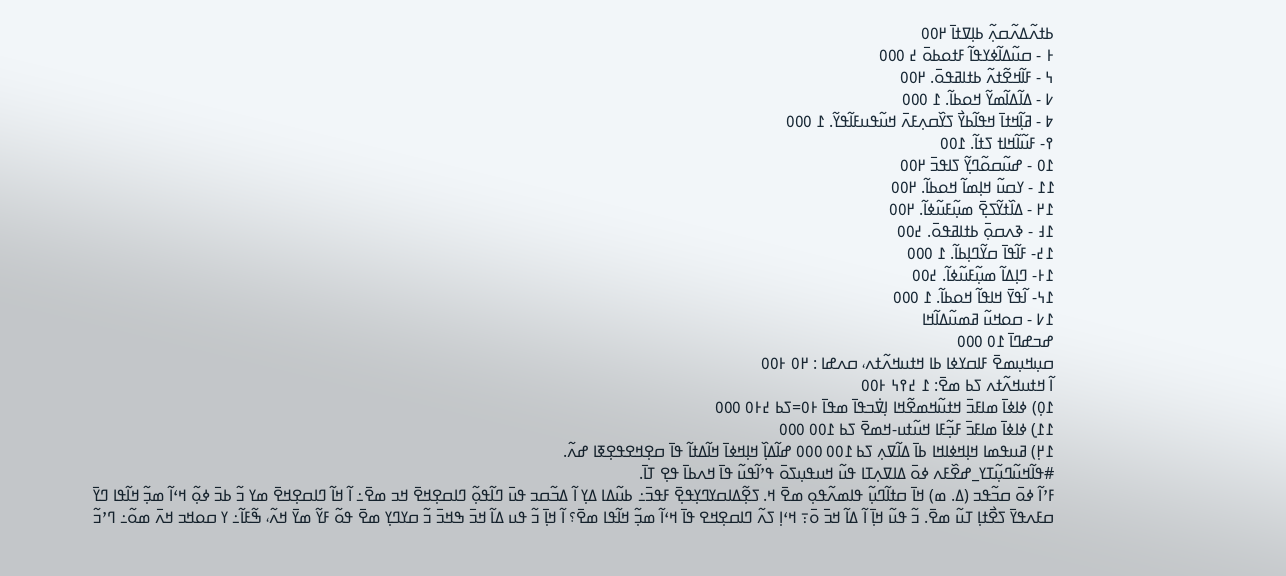ߕߙߍ߬ߡߍ߬ߛߍ߲߬ ߕߊ߲ߜߙߊ߫ ߂߀߀
߅ - ߛߎ߬ߡߊ߬ߦߌߟߊ߬ ߓߙߋߕߋ߫ ߄ ߀߀߀
߆ - ߓߊ߬ߞߐ߬ߙߍ߬ ߕߙߊߥߟߋ߫. ߂߀߀
߇ - ߡߊ߬ߡߊ߬ߘߌ߬ ߞߋߕߊ߬. ߁ ߀߀߀
߈ - ߥߊ߲߬ߞߙߊ߫ ߞߟߊ߬ߕߌ߯ ߖߌ߰ߛߍ߲ߓߍ߫ ߞߎ߬ߟߎߓߊ߬ߟߌ߬. ߁ ߀߀߀
߉- ߓߎ߬ߊ߬ߞߊߙ ߖߙߊ߬. ߁߀߀
߁߀ - ߝߎ߬ߛߋ߬ߣߌ߲߬ ߖߊߟߏ߫ ߂߀߀
߁߁ - ߌߛߎ߬ ߞߊ߲ߘߊ߬ ߞߋߕߊ߬. ߂߀߀
߁߂ - ߡߊ߰ߙߌ߬ߖߐ߲߫ ߘߎ߲߬ߓߎ߬ߦߊ߬. ߂߀߀
߁߃ - ߢߍߛߋ߲߫ ߕߙߊߥߟߋ߫. ߄߀߀
߁߄- ߓߊ߬ߟߊ߫ ߛߌ߬ߣߊ߲ߕߊ߬. ߁ ߀߀߀
߁߅- ߣߊ߲ߡߊ߬ ߘߎ߲߬ߓߎ߬ߦߊ߬. ߄߀߀
߁߆- ߊ߬ߟߌ߫ ߞߊߟߊ߬ ߞߋߕߊ߬. ߁ ߀߀߀
߁߇ - ߛߋߞߎ߬ ߥߘߎ߬ߡߊ߬ߞߊ
ߝߏߝߣߊ߫ ߁߀ ߀߀߀
ߛߎ߲ߞߎ߲ߘߐ߫ ߓߊߛߌߦߊ ߕߊ ߞߙߎߞߍ߬ߙߍ، ߛߍߝߊ : ߂߀ ߅߀߀
ߊ߬ ߞߙߎߞߍ߬ߙߍ ߖߕ ߘߐ߫: ߁ ߄߉߆ ߅߀߀
߁߀߲) ߦߊߦߊ߫ ߘߊߓߏ߫ ߞߙߎ߬ߞߘߐ߬ߞߊ ߊ߲ߜ߭ߏߟߊ߫ ߘߟߊ߫ ߅߀=ߖߕ ߄߅߀ ߀߀߀
߁߁߲) ߦߊߦߊ߫ ߘߊߓߏ߫ ߓߏ߲߬ߓߊ ߞߎ߬ߙߎ-ߞߘߐ߫ ߖߕ ߁߀߀ ߀߀߀
߁߂߲) ߥߎߟߘߊ ߞߊ߲ߞߦߊߞߊ ߕߊ߫ ߡߊ߬ߜߍ߲ ߖߕ ߁߀߀ ߀߀߀ ߝߊ߬ߡߊ߲߰ ߞߊ߲ߞߦߊ߫ ߞߊ߬ߡߙߊ߬ ߟߊ߫ ߛߐ߲ߞߐߟߐ߲ߧߊ ߝߍ߬.
#ߟߊ߬ߞߎ߬ߣߎ߲߬ߠߌ_ߝߐ߰ߓߍ ߦߋ߫ ߡߊߜߍ߲ߠߊ ߟߎ߬ ߞߎߟߎ߲ߖߋ߫ ߟߴߊ߬ߟߎ߬ ߟߊ߫ ߞߍߕߊ߫ ߟߐ߲ ߠߊ߫.
ߓߴߊ߬ ߦߋ߫ ߛߏ߬ߟߏ (ߡ. ߘ) ߞߊ߫ ߛߙߊ߬ߣߎ߲߬ ߟߊߘߍ߬ߟߋ߲ ߘߐ߫ ߞ. ߖߐ߲߬ߡߊߛߌߣߌ߲ߟߐ߲߫ ߓߟߏ߫߸ ߕߎ߬ߡߊ ߡߌ߲ ߊ߬ ߡߏ߬ߛߏ ߟߎ߫ ߣߊ߬ߟߋ߲߬ ߣߊߛߐ߲ߞߐ߫ ߞߏ ߘߐ߫߸ ߊ߬ ߞߊ߬ ߣߊߛߐ߲ߞߐ߫ ߘߌ ߏ߬ ߕߏ߫ ߦߋ߲߬ ߞߵߊ߬ ߘߏ߲߬ ߞߊ߬ߟߊ ߣߌ߫ ߛߓߍߟߌ߫ ߖߐ߯ߙߊ߲ ߠߎ߬ ߘߐ߫. ߏ߬ ߟߎ߬ ߞߊ߲߫ ߊ߬ ߡߊ߬ ߞߏ߫ ߋ߫߹ ߞߵߊ߲ ߖߍ߬ ߣߊߛߐ߲ߞߐ ߟߊ߫ ߞߵߊ߬ ߘߏ߲߬ ߞߊ߬ߟߊ ߘߐ߫؟ ߊ߬ ߞߊ߲߫ ߏ߬ ߟߎ ߡߊ߬ ߞߏ߫ ߒߞߏ߫ ߏ߬ ߛߌߣߌ߲ ߘߐ߫ ߟߋ߬ ߓߌ߬ ߘߌ߫ ߞߍ߬، ߒ߬ߓߊ߬߸ ߌ ߛߋߞߏ ߞߍ߫ ߘߋ߬߸ ߣߴߏ߬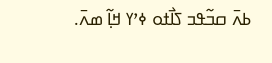ߕߍ߫ ߛߏ߬ߟߏ ߖߊ߯ߙߋ ߦߴߌ ߞߊ߲߬ ߘߍ߫.